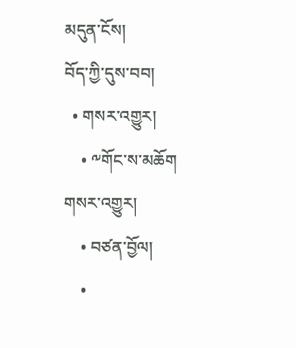མདུན་ངོས།
བོད་ཀྱི་དུས་བབ།
  • གསར་འགྱུར།
    • ༸གོང་ས་མཆོག གསར་འགྱུར།
    • བཙན་བྱོལ།
    •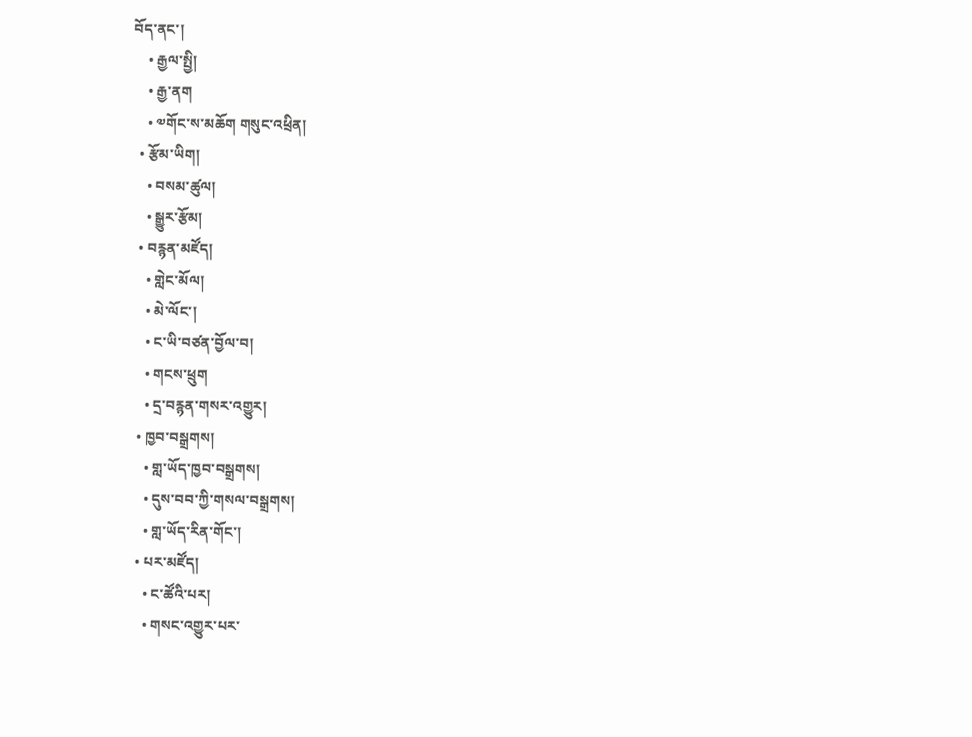བོད་ནང་།
    • རྒྱལ་སྤྱི།
    • རྒྱ་ནག
    • ༧གོང་ས་མཆོག གསུང་འཕྲིན།
  • རྩོམ་ཡིག།
    • བསམ་ཚུལ།
    • སྒྱུར་རྩོམ།
  • བརྙན་མཛོད།
    • གླེང་མོལ།
    • མེ་ལོང་།
    • ང་ཡི་བཙན་བྱོལ་བ།
    • གངས་ཕྲུག
    • དྲ་བརྙན་གསར་འགྱུར།
  • ཁྱབ་བསྒྲགས།
    • གླ་ཡོད་ཁྱབ་བསྒྲགས།
    • དུས་བབ་ཀྱི་གསལ་བསྒྲགས།
    • གླ་ཡོད་རིན་གོང་།
  • པར་མཛོད།
    • ང་ཚོའི་པར།
    • གསང་འགྱུར་པར་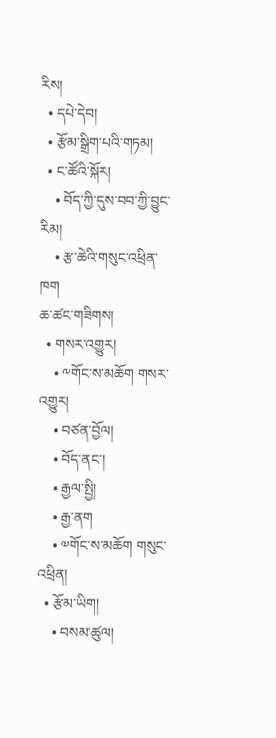རིས།
  • དཔེ་དེབ།
  • རྩོམ་སྒྲིག་པའི་གཏམ།
  • ང་ཚོའི་སྐོར།
    • བོད་ཀྱི་དུས་བབ་ཀྱི་བྱུང་རིམ།
    • རྩ་ཆེའི་གསུང་འཕྲིན་ཁག
ཆ་ཚང་གཟིགས།
  • གསར་འགྱུར།
    • ༸གོང་ས་མཆོག གསར་འགྱུར།
    • བཙན་བྱོལ།
    • བོད་ནང་།
    • རྒྱལ་སྤྱི།
    • རྒྱ་ནག
    • ༧གོང་ས་མཆོག གསུང་འཕྲིན།
  • རྩོམ་ཡིག།
    • བསམ་ཚུལ།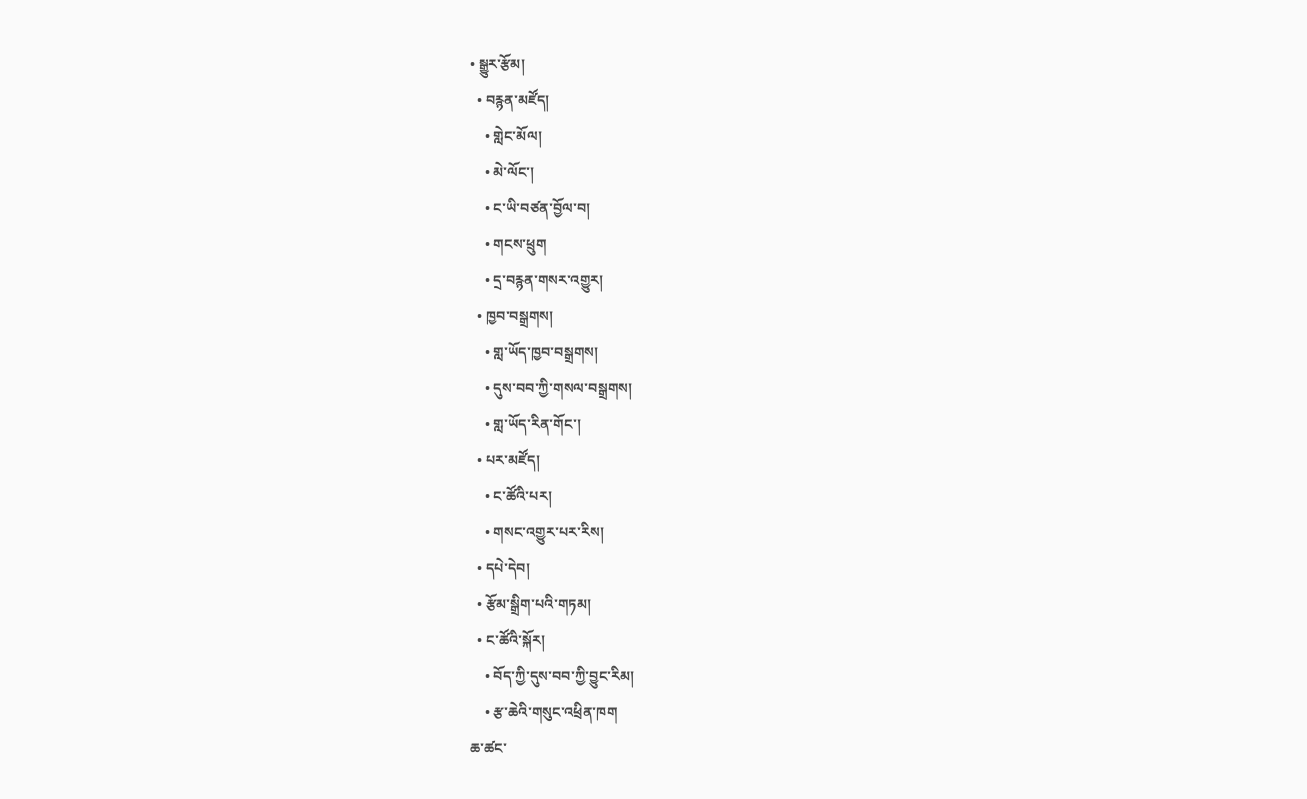• སྒྱུར་རྩོམ།
  • བརྙན་མཛོད།
    • གླེང་མོལ།
    • མེ་ལོང་།
    • ང་ཡི་བཙན་བྱོལ་བ།
    • གངས་ཕྲུག
    • དྲ་བརྙན་གསར་འགྱུར།
  • ཁྱབ་བསྒྲགས།
    • གླ་ཡོད་ཁྱབ་བསྒྲགས།
    • དུས་བབ་ཀྱི་གསལ་བསྒྲགས།
    • གླ་ཡོད་རིན་གོང་།
  • པར་མཛོད།
    • ང་ཚོའི་པར།
    • གསང་འགྱུར་པར་རིས།
  • དཔེ་དེབ།
  • རྩོམ་སྒྲིག་པའི་གཏམ།
  • ང་ཚོའི་སྐོར།
    • བོད་ཀྱི་དུས་བབ་ཀྱི་བྱུང་རིམ།
    • རྩ་ཆེའི་གསུང་འཕྲིན་ཁག
ཆ་ཚང་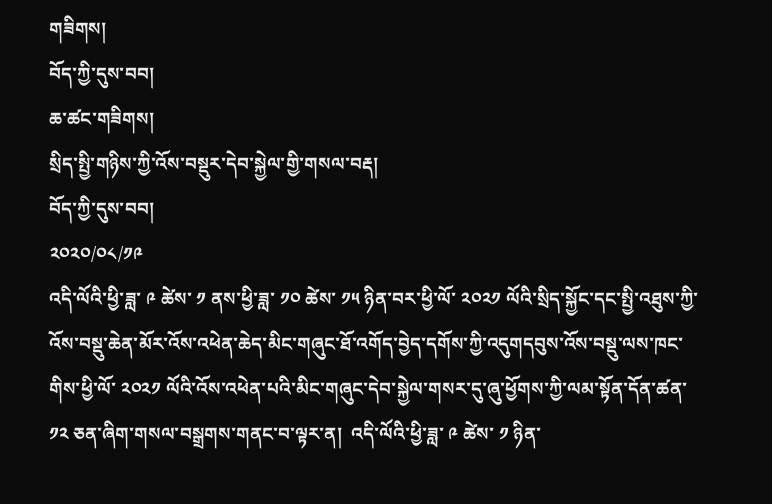གཟིགས།
བོད་ཀྱི་དུས་བབ།
ཆ་ཚང་གཟིགས།
སྲིད་སྤྱི་གཉིས་ཀྱི་འོས་བསྡུར་དེབ་སྐྱེལ་གྱི་གསལ་བརྡ།
བོད་ཀྱི་དུས་བབ།
༢༠༢༠/༠༨/༡༩
འདི་ལོའི་ཕྱི་ཟླ་ ༩ ཚེས་ ༡ ནས་ཕྱི་ཟླ་ ༡༠ ཚེས་ ༡༥ ཉིན་བར་ཕྱི་ལོ་ ༢༠༢༡ ལོའི་སྲིད་སྐྱོང་དང་སྤྱི་འཐུས་ཀྱི་འོས་བསྡུ་ཆེན་མོར་འོས་འཕེན་ཆེད་མིང་གཞུང་ཐོ་འགོད་བྱེད་དགོས་ཀྱི་འདུགདབུས་འོས་བསྡུ་ལས་ཁང་གིས་ཕྱི་ལོ་ ༢༠༢༡ ལོའི་འོས་འཕེན་པའི་མིང་གཞུང་དེབ་སྐྱེལ་གསར་དུ་ཞུ་ཕྱོགས་ཀྱི་ལམ་སྟོན་དོན་ཚན་ ༡༢ ཅན་ཞིག་གསལ་བསྒྲགས་གནང་བ་ལྟར་ན།  འདི་ལོའི་ཕྱི་ཟླ་ ༩ ཚེས་ ༡ ཉིན་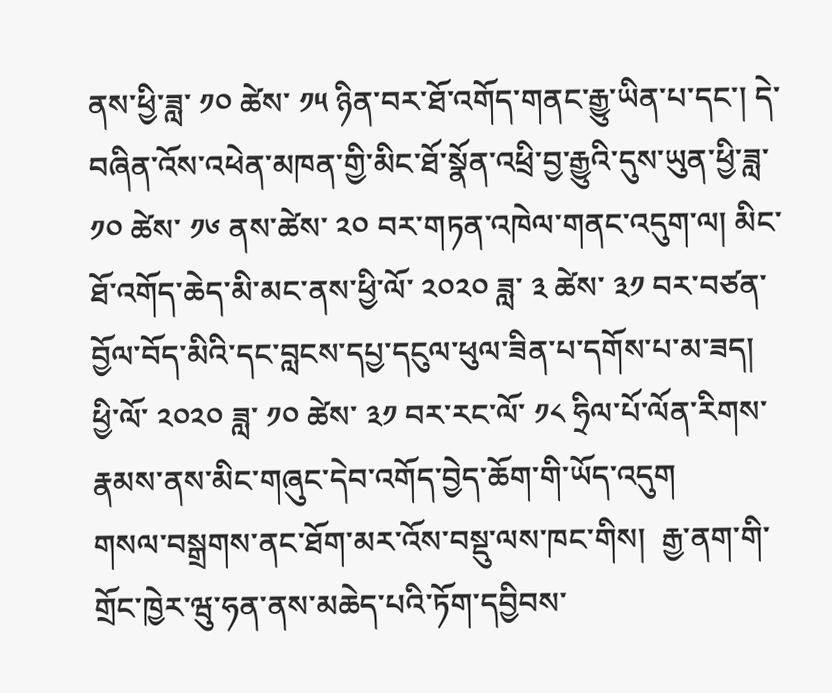ནས་ཕྱི་ཟླ་ ༡༠ ཚེས་ ༡༥ ཉིན་བར་ཐོ་འགོད་གནང་རྒྱུ་ཡིན་པ་དང་། དེ་བཞིན་འོས་འཕེན་མཁན་གྱི་མིང་ཐོ་སྣོན་འཕྲི་བྱ་རྒྱུའི་དུས་ཡུན་ཕྱི་ཟླ་ ༡༠ ཚེས་ ༡༦ ནས་ཚེས་ ༢༠ བར་གཏན་འཁེལ་གནང་འདུག་ལ། མིང་ཐོ་འགོད་ཆེད་མི་མང་ནས་ཕྱི་ལོ་ ༢༠༢༠ ཟླ་ ༣ ཚེས་ ༣༡ བར་བཙན་བྱོལ་བོད་མིའི་དང་བླངས་དཔྱ་དངུལ་ཕུལ་ཟིན་པ་དགོས་པ་མ་ཟད།  ཕྱི་ལོ་ ༢༠༢༠ ཟླ་ ༡༠ ཚེས་ ༣༡ བར་རང་ལོ་ ༡༨ ཧྲིལ་པོ་ལོན་རིགས་རྣམས་ནས་མིང་གཞུང་དེབ་འགོད་བྱེད་ཆོག་གི་ཡོད་འདུག
གསལ་བསྒྲགས་ནང་ཐོག་མར་འོས་བསྡུ་ལས་ཁང་གིས།  རྒྱ་ནག་གི་གྲོང་ཁྱེར་ཝུ་ཧན་ནས་མཆེད་པའི་ཏོག་དབྱིབས་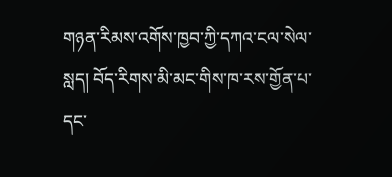གཉན་རིམས་འགོས་ཁྱབ་ཀྱི་དཀའ་ངལ་སེལ་སླད། བོད་རིགས་མི་མང་གིས་ཁ་རས་གྱོན་པ་དང་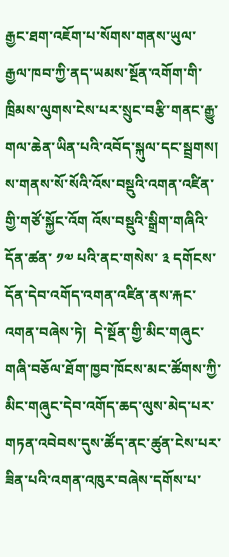རྒྱང་ཐག་འཇོག་པ་སོགས་གནས་ཡུལ་རྒྱལ་ཁབ་ཀྱི་ནད་ཡམས་སྔོན་འགོག་གི་ཁྲིམས་ལུགས་ངེས་པར་སྲུང་བརྩི་གནང་རྒྱུ་གལ་ཆེན་ཡིན་པའི་འབོད་སྐུལ་དང་སྦྲགས། ས་གནས་སོ་སོའི་འོས་བསྡུའི་འགན་འཛིན་གྱི་གཙོ་སྐྱོང་འོག འོས་བསྡུའི་སྒྲིག་གཞིའི་དོན་ཚན་ ༡༧ པའི་ནང་གསེས་ ༣ དགོངས་དོན་དེབ་འགོད་འགན་འཛིན་ནས་རྐང་འགན་བཞེས་ཏེ།  དེ་སྔོན་གྱི་མིང་གཞུང་གཞི་བཅོལ་ཐོག་ཁྱབ་ཁོངས་མང་ཚོགས་ཀྱི་མིང་གཞུང་དེབ་འགོད་ཆད་ལུས་མེད་པར་གཏན་འབེབས་དུས་ཚོད་ནང་ཚུན་ངེས་པར་ཟིན་པའི་འགན་འཁུར་བཞེས་དགོས་པ་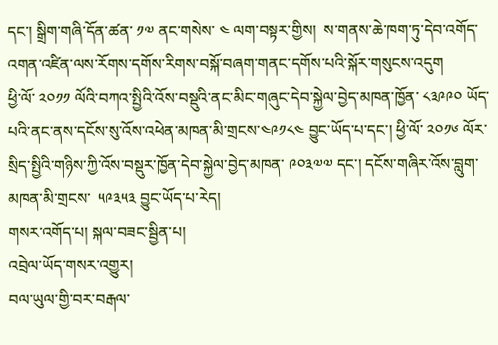དང་། སྒྲིག་གཞི་དོན་ཚན་ ༡༧ ནང་གསེས་ ༤ ལག་བསྟར་གྱིས།  ས་གནས་ཆེ་ཁག་ཏུ་དེབ་འགོད་འགན་འཛིན་ལས་རོགས་དགོས་རིགས་བསྐོ་བཞག་གནང་དགོས་པའི་སྐོར་གསུངས་འདུག
ཕྱི་ལོ་ ༢༠༡༡ ལོའི་བཀའ་སྤྱིའི་འོས་བསྡུའི་ནང་མིང་གཞུང་དེབ་སྐྱེལ་བྱེད་མཁན་ཁྱོན་ ༨༣༩༩༠ ཡོད་པའི་ནང་ནས་དངོས་སུ་འོས་འཕེན་མཁན་མི་གྲངས་༤༩༡༨༤ བྱུང་ཡོད་པ་དང་། ཕྱི་ལོ་ ༢༠༡༦ ལོར་སྲིད་སྤྱིའི་གཉིས་ཀྱི་འོས་བསྡུར་ཁྱོན་དེབ་སྐྱེལ་བྱེད་མཁན་ ༩༠༣༧༧ དང་། དངོས་གཞིར་འོས་བླུག་མཁན་མི་གྲངས་  ༥༩༣༥༣ བྱུང་ཡོད་པ་རེད།
གསར་འགོད་པ། སྐལ་བཟང་སྦྱིན་པ།
འབྲེལ་ཡོད་གསར་འགྱུར།
བལ་ཡུལ་གྱི་བར་བརྒལ་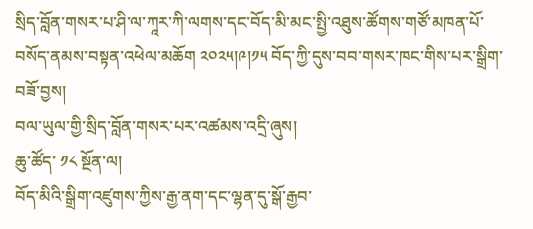སྲིད་བློན་གསར་པ་ཤི་ལ་ཀཱར་ཀི་ལགས་དང་བོད་མི་མང་སྤྱི་འཐུས་ཚོགས་གཙོ་མཁན་པོ་བསོད་ནམས་བསྟན་འཕེལ་མཆོག ༢༠༢༥།༩།༡༥ བོད་ཀྱི་དུས་བབ་གསར་ཁང་གིས་པར་སྒྲིག་བཟོ་བྱས།
བལ་ཡུལ་གྱི་སྲིད་བློན་གསར་པར་འཚམས་འདྲི་ཞུས།
ཆུ་ཚོད་ ༡༨ སྔོན་ལ།
བོད་མིའི་སྒྲིག་འཛུགས་ཀྱིས་རྒྱ་ནག་དང་ལྷན་དུ་སྒོ་རྒྱབ་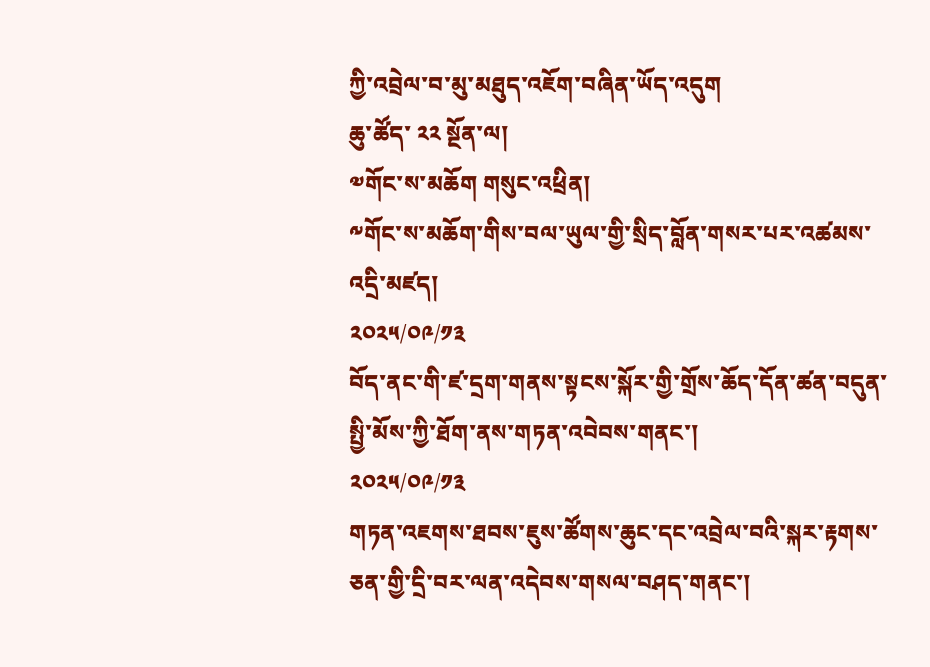ཀྱི་འབྲེལ་བ་མུ་མཐུད་འཇོག་བཞིན་ཡོད་འདུག
ཆུ་ཚོད་ ༢༢ སྔོན་ལ།
༧གོང་ས་མཆོག གསུང་འཕྲིན།
༸གོང་ས་མཆོག་གིས་བལ་ཡུལ་གྱི་སྲིད་བློན་གསར་པར་འཚམས་འདྲི་མཛད།
༢༠༢༥/༠༩/༡༣
བོད་ནང་གི་ཛ་དྲག་གནས་སྟངས་སྐོར་གྱི་གྲོས་ཆོད་དོན་ཚན་བདུན་སྤྱི་མོས་ཀྱི་ཐོག་ནས་གཏན་འབེབས་གནང་།
༢༠༢༥/༠༩/༡༣
གཏན་འཇགས་ཐབས་ཇུས་ཚོགས་ཆུང་དང་འབྲེལ་བའི་སྐར་རྟགས་ཅན་གྱི་དྲི་བར་ལན་འདེབས་གསལ་བཤད་གནང་།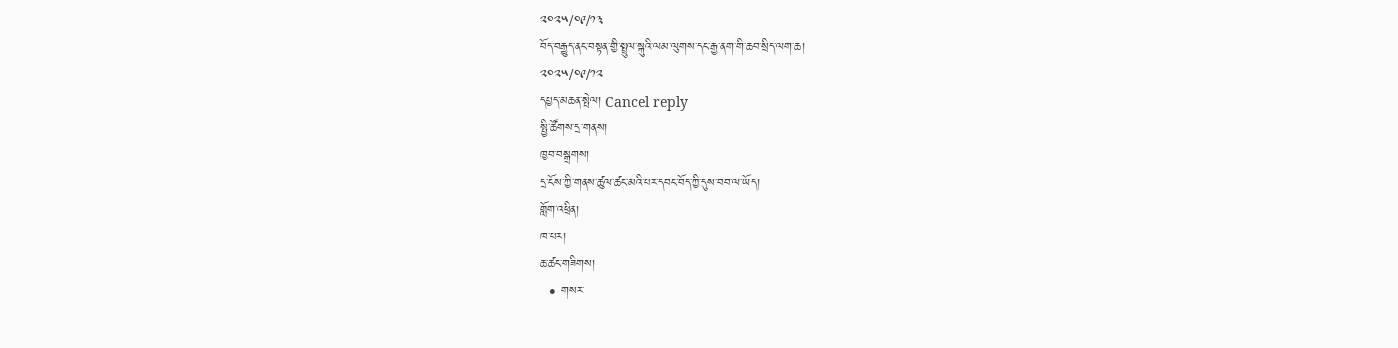༢༠༢༥/༠༩/༡༣
བོད་བརྒྱུད་ནང་བསྟན་གྱི་སྤྲུལ་སྐུའི་ལམ་ལུགས་དང་རྒྱ་ནག་གི་ཆབ་སྲིད་ལག་ཆ།
༢༠༢༥/༠༩/༡༢
དཔྱད་མཆན་སྤེལ། Cancel reply
སྤྱི་ཚོགས་དྲ་གནས།
ཁྱབ་བསྒྲགས།
དྲ་ངོས་ཀྱི་གནས་ཚུལ་ཚང་མའི་པར་དབང་བོད་ཀྱི་དུས་བབ་ལ་ཡོད།
གློག་འཕྲིན།
ཁ་པར།
ཆ་ཚང་གཟིགས།
  • གསར་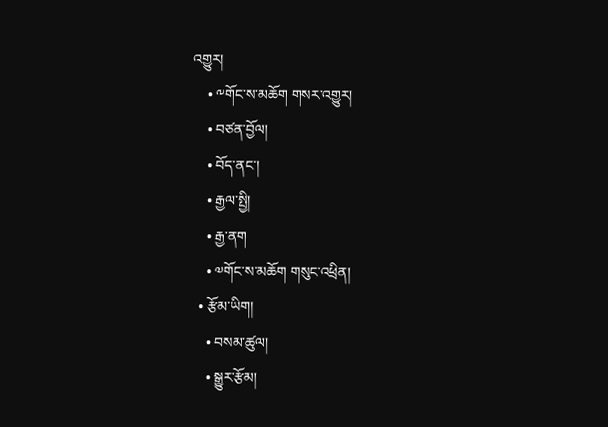འགྱུར།
    • ༸གོང་ས་མཆོག གསར་འགྱུར།
    • བཙན་བྱོལ།
    • བོད་ནང་།
    • རྒྱལ་སྤྱི།
    • རྒྱ་ནག
    • ༧གོང་ས་མཆོག གསུང་འཕྲིན།
  • རྩོམ་ཡིག།
    • བསམ་ཚུལ།
    • སྒྱུར་རྩོམ།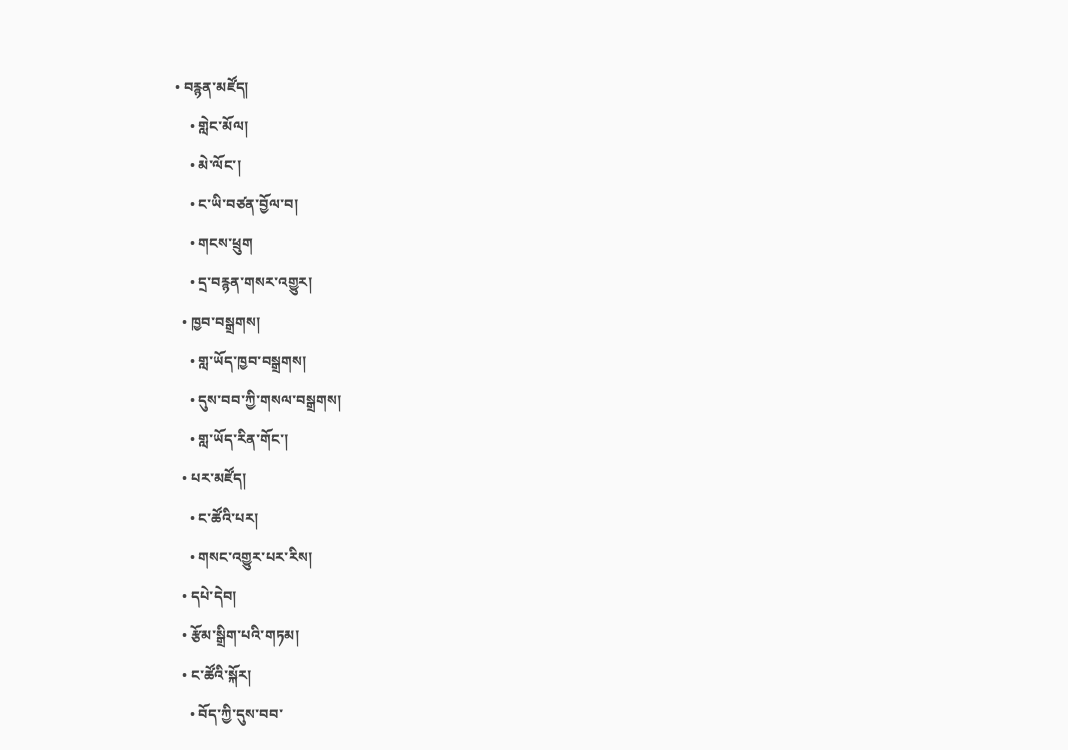• བརྙན་མཛོད།
    • གླེང་མོལ།
    • མེ་ལོང་།
    • ང་ཡི་བཙན་བྱོལ་བ།
    • གངས་ཕྲུག
    • དྲ་བརྙན་གསར་འགྱུར།
  • ཁྱབ་བསྒྲགས།
    • གླ་ཡོད་ཁྱབ་བསྒྲགས།
    • དུས་བབ་ཀྱི་གསལ་བསྒྲགས།
    • གླ་ཡོད་རིན་གོང་།
  • པར་མཛོད།
    • ང་ཚོའི་པར།
    • གསང་འགྱུར་པར་རིས།
  • དཔེ་དེབ།
  • རྩོམ་སྒྲིག་པའི་གཏམ།
  • ང་ཚོའི་སྐོར།
    • བོད་ཀྱི་དུས་བབ་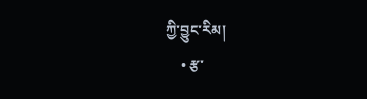ཀྱི་བྱུང་རིམ།
    • རྩ་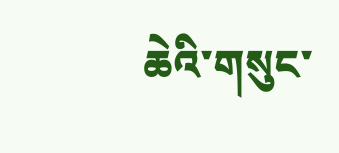ཆེའི་གསུང་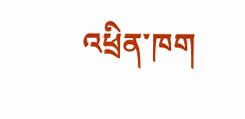འཕྲིན་ཁག